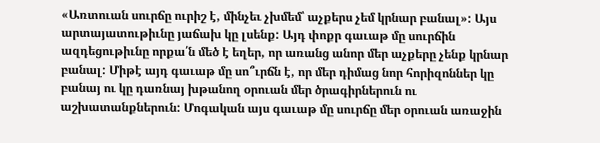«Առտուան սուրճը ուրիշ է, մինչեւ չխմեմ՝ աչքերս չեմ կրնար բանալ»: Այս արտայատութիւնը յաճախ կը լսենք: Այդ փոքր գաւաթ մը սուրճին ազդեցութիւնը որքա՛ն մեծ է եղեր, որ առանց անոր մեր աչքերը չենք կրնար բանալ: Միթէ այդ գաւաթ մը սո՞ւրճն է, որ մեր դիմաց նոր հորիզոններ կը բանայ ու կը դառնայ խթանող օրուան մեր ծրագիրներուն ու աշխատանքներուն: Մոգական այս գաւաթ մը սուրճը մեր օրուան առաջին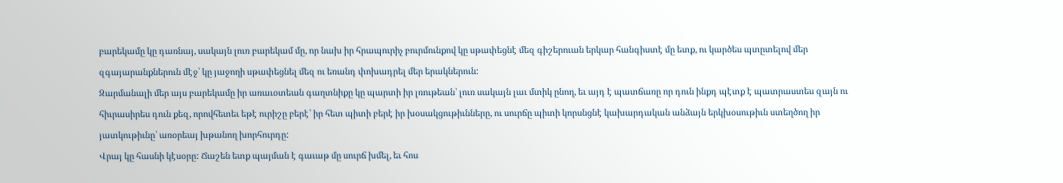բարեկամը կը դառնայ, սակայն լուռ բարեկամ մը, որ նախ իր հրապուրիչ բուրմունքով կը սթափեցնէ մեզ գիշերուան երկար հանգիստէ մը ետք, ու կարծես պտըտելով մեր զգայարանքներուն մէջ՝ կը յաջողի սթափեցնել մեզ ու եռանդ փոխադրել մեր երակներուն:
Զարմանալի մեր այս բարեկամը իր առաւօտեան գաղտնիքը կը պարտի իր լռութեան՝ լուռ սակայն լաւ մտիկ ընող, եւ այդ է պատճառը որ դուն ինքդ պէտք է պատրաստես զայն ու հիւրասիրես դուն քեզ, որովհետեւ եթէ ուրիշը բերէ՝ իր հետ պիտի բերէ իր խօսակցութիւնները, ու սուրճը պիտի կորսնցնէ կախարդական անձայն երկխօսութիւն ստեղծող իր յատկութիւնը՝ առօրեայ խթանող խորհուրդը:
Վրայ կը հասնի կէսօրը: Ճաշեն ետք պայման է գաւաթ մը սուրճ խմել, եւ հոս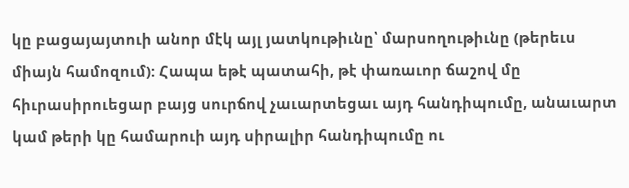կը բացայայտուի անոր մէկ այլ յատկութիւնը՝ մարսողութիւնը (թերեւս միայն համոզում): Հապա եթէ պատահի, թէ փառաւոր ճաշով մը հիւրասիրուեցար բայց սուրճով չաւարտեցաւ այդ հանդիպումը, անաւարտ կամ թերի կը համարուի այդ սիրալիր հանդիպումը ու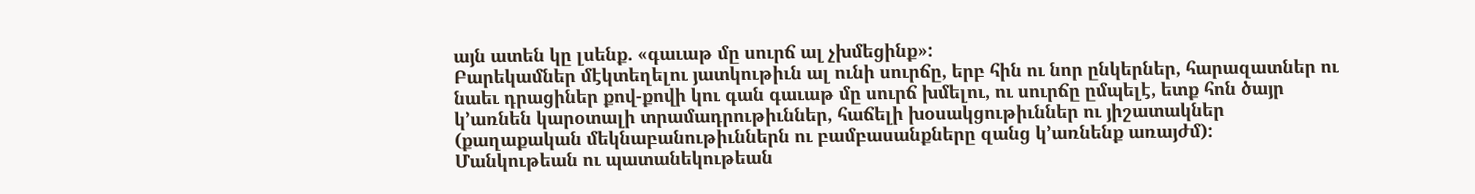այն ատեն կը լսենք. «գաւաթ մը սուրճ ալ չխմեցինք»:
Բարեկամներ մէկտեղելու յատկութիւն ալ ունի սուրճը, երբ հին ու նոր ընկերներ, հարազատներ ու նաեւ դրացիներ քով-քովի կու գան գաւաթ մը սուրճ խմելու, ու սուրճը ըմպելէ, ետք հոն ծայր կ’առնեն կարօտալի տրամադրութիւններ, հաճելի խօսակցութիւններ ու յիշատակներ (քաղաքական մեկնաբանութիւններն ու բամբասանքները զանց կ’առնենք առայժմ):
Մանկութեան ու պատանեկութեան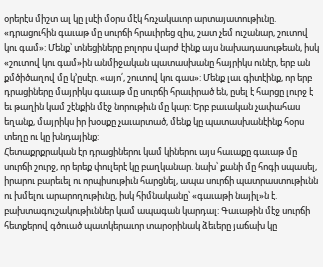օրերէս միշտ ալ կը լսէի մօրս մէկ հռչակաւոր արտայատութիւնը. «դրացուհին գաւաթ մը սուրճի հրաւիրեց զիս, շատ չեմ ուշանար, շուտով կու գամ»: Մենք՝ տնեցիները բոլորս վարժ էինք այս նախադասութեան, իսկ «շուտով կու գամ»ին անմիջական պատասխանը հայրիկս ունէր, երբ ան քմծիծաղով մը կ’ըսէր. «այո՛, շուտով կու գաս»: Մենք լաւ գիտէինք, որ երբ դրացիները մայրիկս գաւաթ մը սուրճի հրաւիրած են, ըսել է հարցը լուրջ է եւ թաղին կամ շէնքին մէջ նորութիւն մը կար: Երբ բաւական չափահաս եղանք, մայրիկս իր խօսքը չաւարտած, մենք կը պատասխանէինք հօրս տեղը ու կը խնդայինք:
Հետաքրքրական էր դրացիներու կամ կիներու այս հաւաքը գաւաթ մը սուրճի շուրջ, որ երեք փուլերէ կը բաղկանար. նախ՝ քանի մը հոգի սպասել, իրարու բարեւել ու որպիսութիւն հարցնել, ապա սուրճի պատրաստութիւնն ու խմելու արարողութիւնը, իսկ հիմնականը՝ «գաւաթի նայիլ»ն է. բախտագուշակութիւններ կամ ապագան կարդալ: Գաւաթին մէջ սուրճի հետքերով գծուած պատկերաւոր տարօրինակ ձեւերը յաճախ կը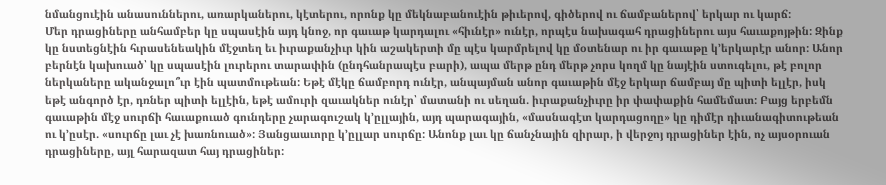նմանցուէին անասուններու, առարկաներու, կէտերու, որոնք կը մեկնաբանուէին թիւերով, գիծերով ու ճամբաներով՝ երկար ու կարճ:
Մեր դրացիները անհամբեր կը սպասէին այդ կնոջ, որ գաւաթ կարդալու «հիւնէր» ունէր, որպէս նախագահ դրացիներու այս հաւաքոյթին: Զինք կը նստեցնէին հւրասենեակին մէջտեղ եւ իւրաքանչիւր կին աշակերտի մը պէս կարմրելով կը մօտենար ու իր գաւաթը կ’երկարէր անոր: Անոր բերնէն կախուած՝ կը սպասէին լուրերու տարափին (ընդհանրապէս բարի), ապա մերթ ընդ մերթ չորս կողմ կը նայէին ստուգելու, թէ բոլոր ներկաները ականջալո՞ւր էին պատմութեան: Եթէ մէկը ճամբորդ ունէր, անպայման անոր գաւաթին մէջ երկար ճամբայ մը պիտի ելլէր, իսկ եթէ անգործ էր, դռներ պիտի ելլէին, եթէ ամուրի զաւակներ ունէր՝ մատանի ու սեղան. իւրաքանչիւրը իր փափաքին համեմատ: Բայց երբեմն գաւաթին մէջ սուրճի հաւաքուած գունդերը չարագուշակ կ’ըլլային, այդ պարագային, «մասնագէտ կարդացողը» կը դիմէր դիւանագիտութեան ու կ’ըսէր. «սուրճը լաւ չէ խառնուած»: Յանցաաւորը կ’ըլլար սուրճը: Անոնք լաւ կը ճանչնային զիրար, ի վերջոյ դրացիներ էին, ոչ այսօրուան դրացիները, այլ հարազատ հայ դրացիներ: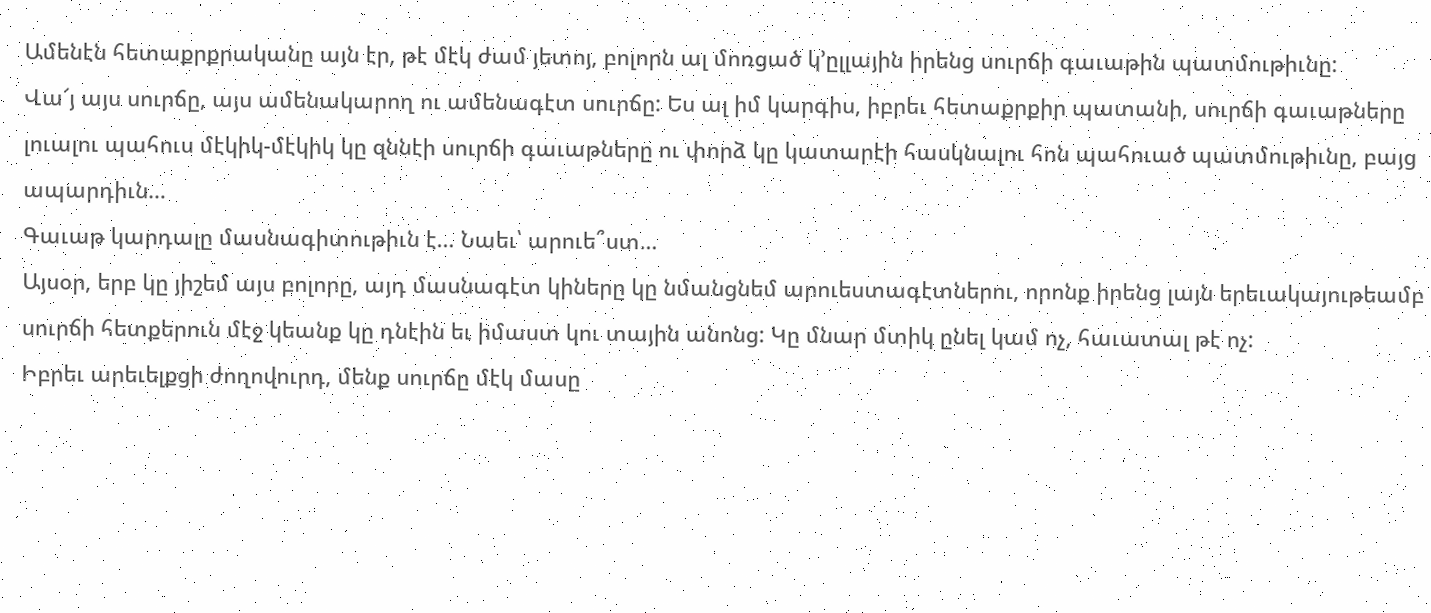Ամենէն հետաքրքրականը այն էր, թէ մէկ ժամ յետոյ, բոլորն ալ մոռցած կ’ըլլային իրենց սուրճի գաւաթին պատմութիւնը:
Վա՜յ այս սուրճը, այս ամենակարող ու ամենագէտ սուրճը: Ես ալ իմ կարգիս, իբրեւ հետաքրքիր պատանի, սուրճի գաւաթները լուալու պահուս մէկիկ-մէկիկ կը զննէի սուրճի գաւաթները ու փորձ կը կատարէի հասկնալու հոն պահուած պատմութիւնը, բայց ապարդիւն…
Գաւաթ կարդալը մասնագիտութիւն է… Նաեւ՝ արուե՞ստ…
Այսօր, երբ կը յիշեմ այս բոլորը, այդ մասնագէտ կիները կը նմանցնեմ արուեստագէտներու, որոնք իրենց լայն երեւակայութեամբ սուրճի հետքերուն մէջ կեանք կը դնէին եւ իմաստ կու տային անոնց: Կը մնար մտիկ ընել կամ ոչ, հաւատալ թէ ոչ:
Իբրեւ արեւելքցի ժողովուրդ, մենք սուրճը մէկ մասը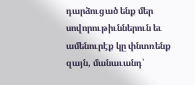դարձուցած ենք մեր սովորութիւններուն եւ ամենուրէք կը փնտռենք զայն, մանաւանդ՝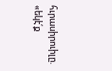հւրասիրուիլը. «եկէ՛ք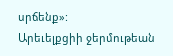սրճենք»:
Արեւելքցիի ջերմութեան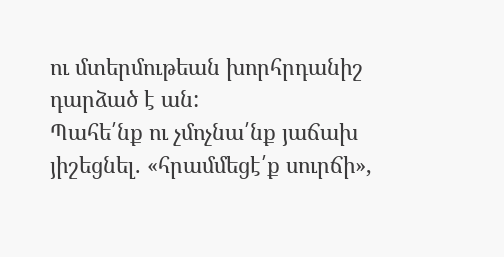ու մտերմութեան խորհրդանիշ դարձած է ան:
Պահե՛նք ու չմոչնա՛նք յաճախ յիշեցնել. «հրամմեցէ՛ք սուրճի»,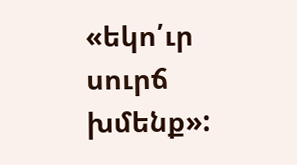«եկո՛ւր սուրճ խմենք»: